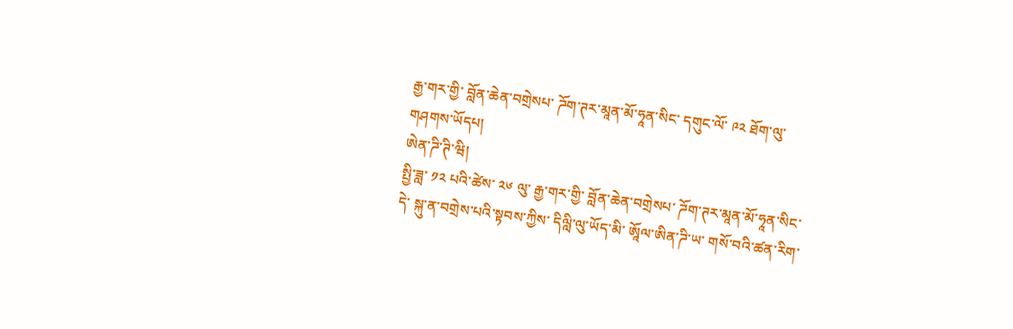རྒྱ་གར་གྱི་ བློན་ཆེན་བགྲེསཔ་ ཌོག་ཊར་མཱན་མོ་ཧཱན་སིང་ དགུང་ལོ་ ༩༢ ཐོག་ལུ་གཤགས་ཡོདཔ།
ཨེན་ཌི་ཊི་ཝི།
སྤྱི་ཟླ་ ༡༢ པའི་ཚེས་ ༢༦ ལུ་ རྒྱ་གར་གྱི་ བློན་ཆེན་བགྲེསཔ་ ཌོག་ཊར་མཱན་མོ་ཧཱན་སིང་དེ་ སྐུ་ན་བགྲེས་པའི་སྟབས་ཀྱིས་ དིལླི་ལུ་ཡོད་མི་ ཨཱོལ་ཨིན་ཌི་ཡ་ གསོ་བའི་ཚན་རིག་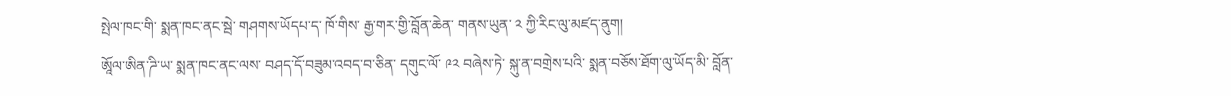སྤེལ་ཁང་གི་ སྨན་ཁང་ནང་སྦེ་ གཤགས་ཡོདཔ་ད་ ཁོ་གིས་ རྒྱ་གར་གྱི་བློན་ཆེན་ གནས་ཡུན་ ༢ ཀྱི་རིང་ལུ་མཛད་ནུག།
ཨཱོལ་ཨིན་ཌི་ཡ་ སྨན་ཁང་ནང་ལས་ བཤད་དོ་བཟུམ་འབད་བ་ཅིན་ དགུང་ལོ་ ༩༢ བཞེས་ཏེ་ སྐུ་ན་བགྲེས་པའི་ སྨན་བཅོས་ཐོག་ལུ་ཡོད་མི་ བློན་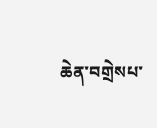ཆེན་བགྲེསཔ་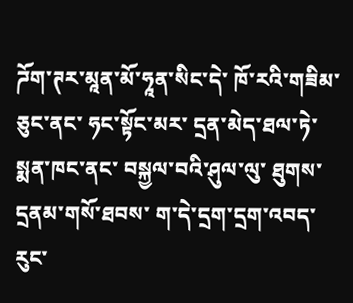ཌོག་ཊར་མཱན་མོ་ཧཱན་སིང་དེ་ ཁོ་རའི་གཟིམ་ཅུང་ནང་ ཧང་སྟོང་མར་ དྲན་མེད་ཐལ་ཏེ་ སྨན་ཁང་ནང་ བསྐྱལ་བའི་ཤུལ་ལུ་ ཐུགས་དྲནམ་གསོ་ཐབས་ ག་དེ་དྲག་དྲག་འབད་རུང་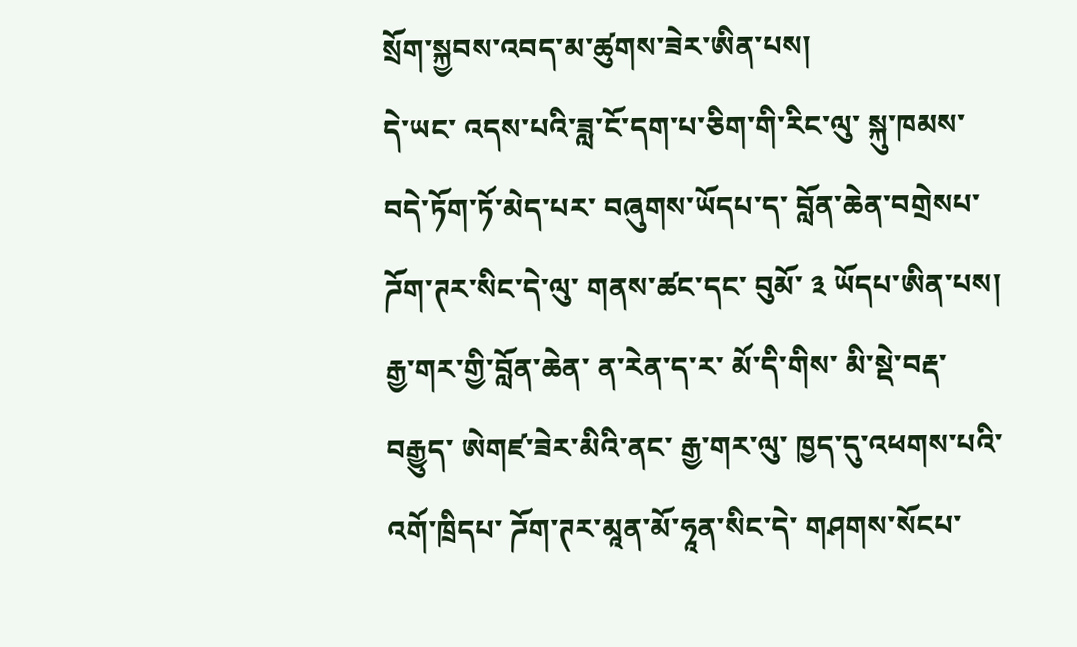སྲོག་སྐྱབས་འབད་མ་ཚུགས་ཟེར་ཨིན་པས།
དེ་ཡང་ འདས་པའི་ཟླ་ངོ་དག་པ་ཅིག་གི་རིང་ལུ་ སྐུ་ཁམས་བདེ་ཏོག་ཏོ་མེད་པར་ བཞུགས་ཡོདཔ་ད་ བློན་ཆེན་བགྲེསཔ་ ཌོག་ཊར་སིང་དེ་ལུ་ གནས་ཚང་དང་ བུམོ་ ༣ ཡོདཔ་ཨིན་པས།
རྒྱ་གར་གྱི་བློན་ཆེན་ ན་རེན་ད་ར་ མོ་དི་གིས་ མི་སྡེ་བརྡ་བརྒྱུད་ ཨེགཛ་ཟེར་མིའི་ནང་ རྒྱ་གར་ལུ་ ཁྱད་དུ་འཕགས་པའི་འགོ་ཁྲིདཔ་ ཌོག་ཊར་མཱན་མོ་ཧཱན་སིང་དེ་ གཤགས་སོངཔ་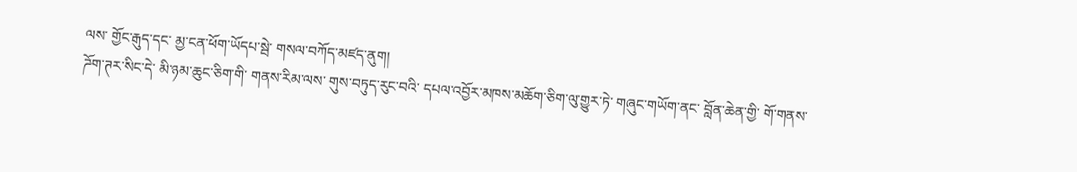ལས་ གྱོང་རྒུད་དང་ མྱ་ངན་ཕོག་ཡོདཔ་སྦེ་ གསལ་བཀོད་མཛད་ནུག།
ཌོག་ཊར་སིང་དེ་ མི་ཉམ་ཆུང་ཅིག་གི་ གནས་རིམ་ལས་ གུས་བཏུད་རུང་བའི་ དཔལ་འབྱོར་མཁས་མཆོག་ཅིག་ལུ་གྱུར་ཏེ་ གཞུང་གཡོག་ནང་ བློན་ཆེན་གྱི་ གོ་གནས་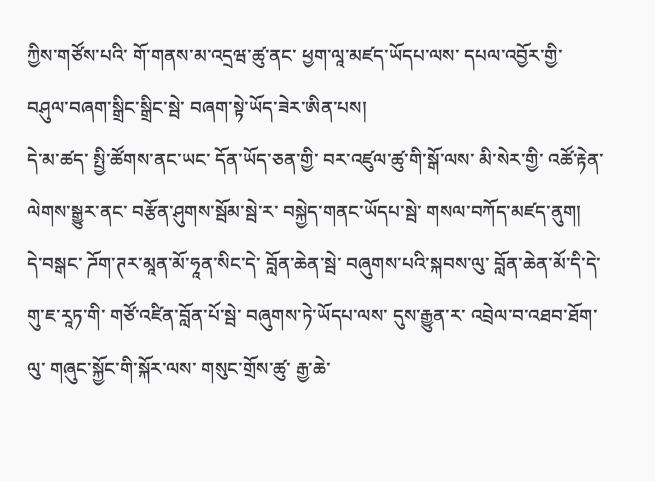ཀྱིས་གཙོས་པའི་ གོ་གནས་མ་འདྲཝ་ཚུ་ནང་ ཕྱག་ལཱ་མཛད་ཡོདཔ་ལས་ དཔལ་འབྱོར་གྱི་ བཤུལ་བཞག་སྒྲིང་སྒྲིང་སྦེ་ བཞག་སྟེ་ཡོད་ཟེར་ཨིན་པས།
དེ་མ་ཚད་ སྤྱི་ཚོགས་ནང་ཡང་ དོན་ཡོད་ཅན་གྱི་ བར་འཛུལ་ཚུ་གི་སྒོ་ལས་ མི་སེར་གྱི་ འཚོ་རྟེན་ལེགས་སྒྱུར་ནང་ བརྩོན་ཤུགས་སྦོམ་སྦེ་ར་ བསྐྱེད་གནང་ཡོདཔ་སྦེ་ གསལ་བཀོད་མཛད་ནུག།
དེ་བསྒང་ ཌོག་ཊར་མཱན་མོ་ཧཱན་སིང་དེ་ བློན་ཆེན་སྦེ་ བཞུགས་པའི་སྐབས་ལུ་ བློན་ཆེན་མོ་དི་དེ་ གུ་ཇ་རཱཏ་གི་ གཙོ་འཛིན་བློན་པོ་སྦེ་ བཞུགས་ཏེ་ཡོདཔ་ལས་ དུས་རྒྱུན་ར་ འབྲེལ་བ་འཐབ་ཐོག་ལུ་ གཞུང་སྐྱོང་གི་སྐོར་ལས་ གསུང་གྲོས་ཚུ་ རྒྱ་ཆེ་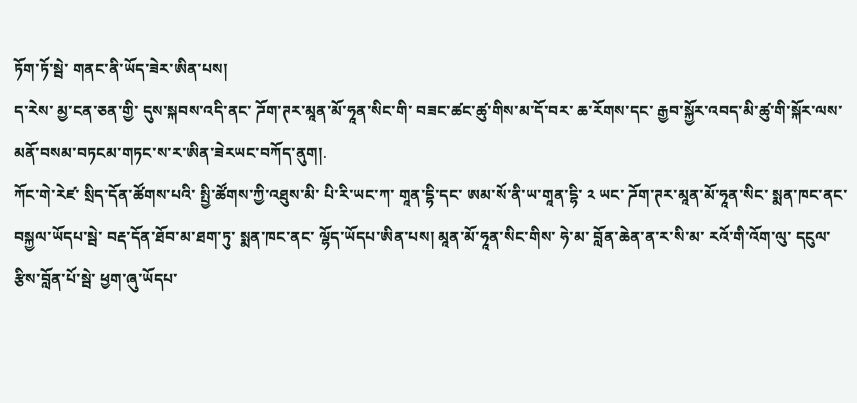ཏོག་ཏོ་སྦེ་ གནང་ནི་ཡོད་ཟེར་ཨིན་པས།
ད་རེས་ མྱ་ངན་ཅན་གྱི་ དུས་སྐབས་འདི་ནང་ ཌོག་ཊར་མཱན་མོ་ཧཱན་སིང་གི་ བཟང་ཚང་ཚུ་གིས་མ་དོ་བར་ ཆ་རོགས་དང་ རྒྱབ་སྐྱོར་འབད་མི་ཚུ་གི་སྐོར་ལས་ མནོ་བསམ་བཏངམ་གཏང་ས་ར་ཨིན་ཟེརཡང་བཀོད་ནུག།.
ཀོང་གེ་རེཛ་ སྲིད་དོན་ཚོགས་པའི་ སྤྱི་ཚོགས་ཀྱི་འཐུས་མི་ པི་རི་ཡང་ཀ་ གཱན་དྷི་དང་ ཨམ་སོ་ནི་ཡ་གཱན་དྷི་ ༢ ཡང་ ཌོག་ཊར་མཱན་མོ་ཧཱན་སིང་ སྨན་ཁང་ནང་ བསྐྱལ་ཡོདཔ་སྦེ་ བརྡ་དོན་ཐོབ་མ་ཐག་ཏུ་ སྨན་ཁང་ནང་ ལྷོད་ཡོདཔ་ཨིན་པས། མཱན་མོ་ཧཱན་སིང་གིས་ ཧེ་མ་ བློན་ཆེན་ན་ར་སི་མ་ རའོ་གི་འོག་ལུ་ དངུལ་རྩིས་བློན་པོ་སྦེ་ ཕྱག་ཞུ་ཡོདཔ་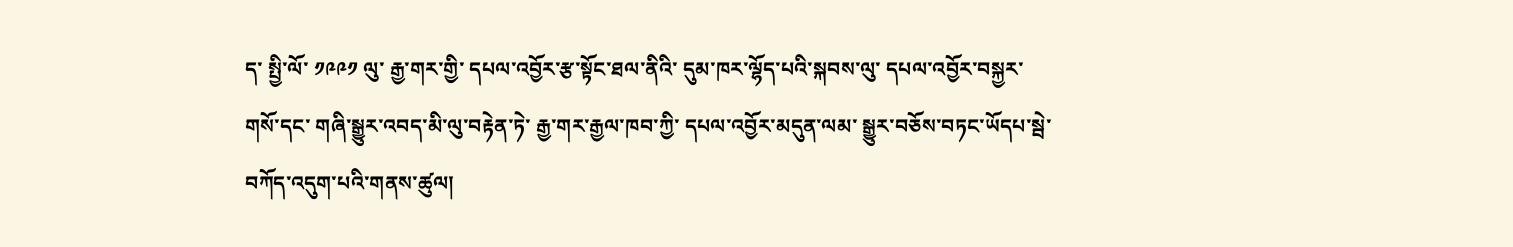ད་ སྤྱི་ལོ་ ༡༩༩༡ ལུ་ རྒྱ་གར་གྱི་ དཔལ་འབྱོར་རྩ་སྟོང་ཐལ་ནིའི་ དུམ་ཁར་ལྷོད་པའི་སྐབས་ལུ་ དཔལ་འབྱོར་བསྐྱར་གསོ་དང་ གཞི་སྒྱུར་འབད་མི་ལུ་བརྟེན་ཏེ་ རྒྱ་གར་རྒྱལ་ཁབ་ཀྱི་ དཔལ་འབྱོར་མདུན་ལམ་ སྒྱུར་བཅོས་བཏང་ཡོདཔ་སྦེ་ བཀོད་འདུག་པའི་གནས་ཚུལ།